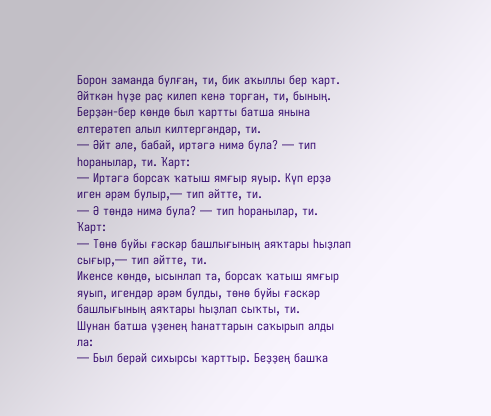Борон заманда булған, ти, бик аҡыллы бер ҡарт. Әйткән һүҙе раҫ килеп кенә торған, ти, бының. Берҙән-бер көндө был ҡартты батша янына елтерәтеп алыл килтергәндәр, ти.
— Әйт әле, бабай, иртәгә нимә була? — тип һоранылар, ти. Ҡарт:
— Иртәгә борсаҡ ҡатыш ямғыр яуыр. Күп ерҙә иген әрәм булыр,— тип әйтте, ти.
— Ә төндә нимә була? — тип һоранылар, ти.
Ҡарт:
— Төнө буйы ғәскәр башлығының аяҡтары һыҙлап сығыр,— тип әйтте, ти.
Икенсе көндө, ысынлап та, борсаҡ ҡатыш ямғыр яуып, игендәр әрәм булды, төнө буйы ғәскәр башлығының аяҡтары һыҙлап сыҡты, ти.
Шунан батша үҙенең һанаттарын саҡырып алды ла:
— Был берәй сихырсы ҡарттыр. Беҙҙең башҡа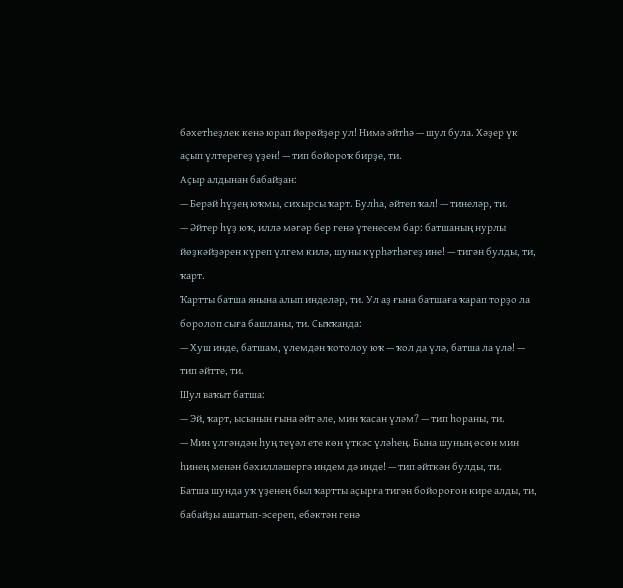бәхетһеҙлек кенә юрап йөрөйҙөр ул! Нимә әйтһә — шул була. Хәҙер үк аҫып үлтерегеҙ үҙен! — тип бойороҡ бирҙе, ти.
Аҫыр алдынан бабайҙан:
— Берәй һүҙең юҡмы, сихырсы ҡарт. Булһа, әйтеп ҡал! — тинеләр, ти.
— Әйтер һүҙ юҡ, иллә мәгәр бер генә үтенесем бар: батшаның нурлы йөҙкәйҙәрен күреп үлгем килә, шуны күрһәтһәгеҙ ине! — тигән булды, ти, ҡарт.
Ҡартты батша янына алып инделәр, ти. Ул аҙ ғына батшаға ҡарап торҙо ла боролоп сыға башланы, ти. Сыҡҡанда:
— Хуш инде, батшам, үлемдән ҡотолоу юҡ — ҡол да үлә, батша ла үлә! — тип әйтте, ти.
Шул ваҡыт батша:
— Эй, ҡарт, ысынын ғына әйт әле, мин ҡасан үләм? — тип һораны, ти.
— Мин үлгәндән һуң теүәл ете көн үткәс үләһең. Бына шуның өсөн мин һинең менән бәхилләшергә индем дә инде! — тип әйткән булды, ти.
Батша шунда уҡ үҙенең был ҡартты аҫырға тигән бойороғон кире алды, ти, бабайҙы ашатып-эсереп, ебәктән генә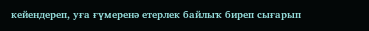кейендереп, уға ғүмеренә етерлек байлыҡ биреп сығарып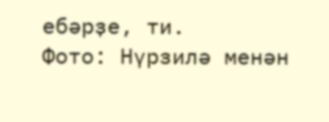ебәрҙе, ти.
Фото: Нүрзилә менән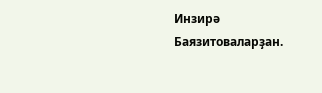Инзирә Баязитоваларҙан.